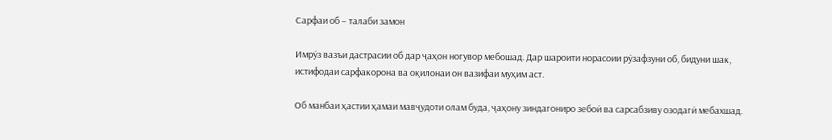Сарфаи об – талаби замон

Имрӯз вазъи дастрасии об дар ҷаҳон ногувор мебошад. Дар шароити норасоии рӯзафзуни об, бидуни шак, истифодаи сарфакорона ва оқилонаи он вазифаи муҳим аст.

Об манбаи ҳастии ҳамаи мавҷудоти олам буда, ҷаҳону зиндагониро зебоӣ ва сарсабзиву озодагӣ мебахшад.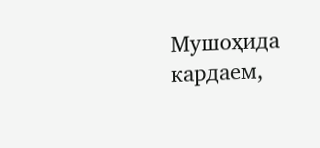Мушоҳида кардаем,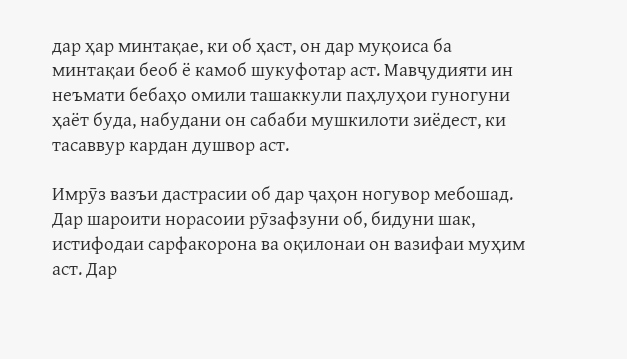дар ҳар минтақае, ки об ҳаст, он дар муқоиса ба минтақаи беоб ё камоб шукуфотар аст. Мавҷудияти ин неъмати бебаҳо омили ташаккули паҳлуҳои гуногуни ҳаёт буда, набудани он сабаби мушкилоти зиёдест, ки тасаввур кардан душвор аст.

Имрӯз вазъи дастрасии об дар ҷаҳон ногувор мебошад. Дар шароити норасоии рӯзафзуни об, бидуни шак, истифодаи сарфакорона ва оқилонаи он вазифаи муҳим аст. Дар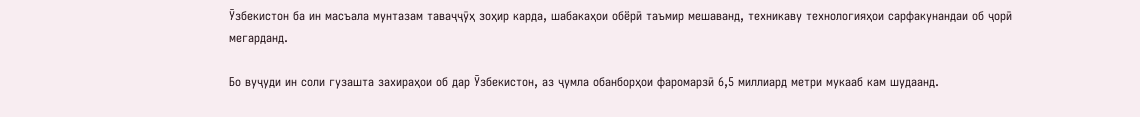Ӯзбекистон ба ин масъала мунтазам таваҷҷӯҳ зоҳир карда, шабакаҳои обёрӣ таъмир мешаванд, техникаву технологияҳои сарфакунандаи об ҷорӣ мегарданд.

Бо вуҷуди ин соли гузашта захираҳои об дар Ӯзбекистон, аз ҷумла обанборҳои фаромарзӣ 6,5 миллиард метри мукааб кам шудаанд.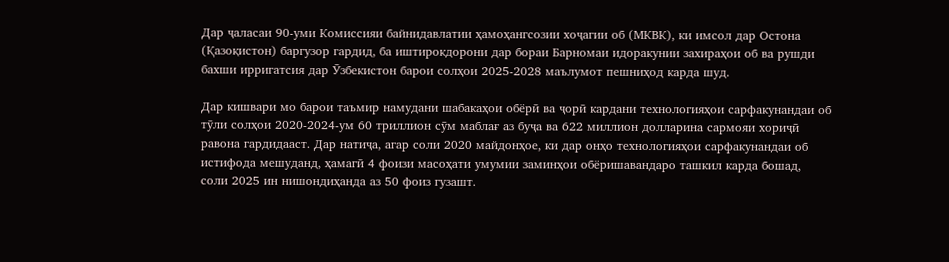Дар ҷаласаи 90-уми Комиссияи байнидавлатии ҳамоҳангсозии хоҷагии об (МКВК), ки имсол дар Остона (Қазоқистон) баргузор гардид, ба иштирокдорони дар бораи Барномаи идоракунии захираҳои об ва рушди бахши ирригатсия дар Ӯзбекистон барои солҳои 2025-2028 маълумот пешниҳод карда шуд.

Дар кишвари мо барои таъмир намудани шабакаҳои обёрӣ ва ҷорӣ кардани технологияҳои сарфакунандаи об тӯли солҳои 2020-2024-ум 60 триллион сӯм маблағ аз буҷа ва 622 миллион долларина сармояи хориҷӣ равона гардидааст. Дар натиҷа, агар соли 2020 майдонҳое, ки дар онҳо технологияҳои сарфакунандаи об истифода мешуданд, ҳамагӣ 4 фоизи масоҳати умумии заминҳои обёришавандаро ташкил карда бошад, соли 2025 ин нишондиҳанда аз 50 фоиз гузашт.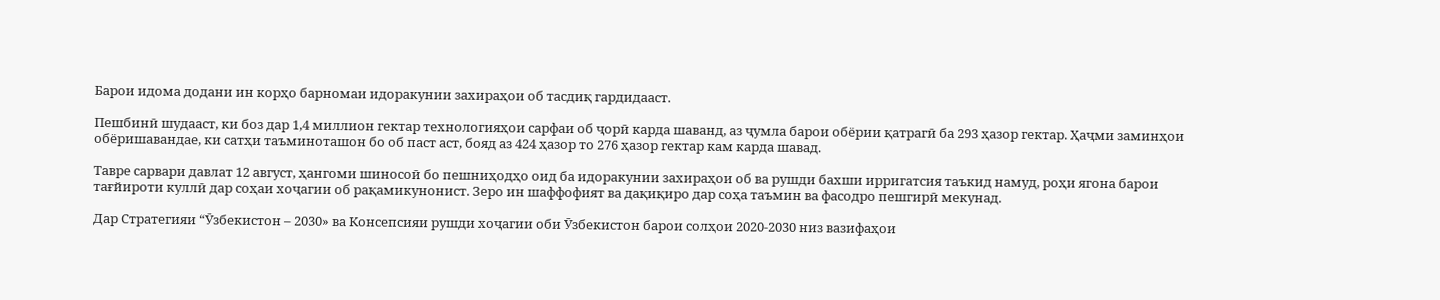Барои идома додани ин корҳо барномаи идоракунии захираҳои об тасдиқ гардидааст.

Пешбинӣ шудааст, ки боз дар 1,4 миллион гектар технологияҳои сарфаи об ҷорӣ карда шаванд, аз ҷумла барои обёрии қатрагӣ ба 293 ҳазор гектар. Ҳаҷми заминҳои обёришавандае, ки сатҳи таъминоташон бо об паст аст, бояд аз 424 ҳазор то 276 ҳазор гектар кам карда шавад.

Тавре сарвари давлат 12 август, ҳангоми шиносоӣ бо пешниҳодҳо оид ба идоракунии захираҳои об ва рушди бахши ирригатсия таъкид намуд, роҳи ягона барои тағйироти куллӣ дар соҳаи хоҷагии об рақамикунонист. Зеро ин шаффофият ва дақиқиро дар соҳа таъмин ва фасодро пешгирӣ мекунад.

Дар Стратегияи “Ӯзбекистон – 2030» ва Консепсияи рушди хоҷагии оби Ӯзбекистон барои солҳои 2020-2030 низ вазифаҳои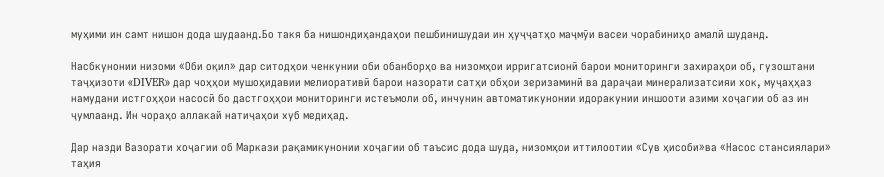муҳими ин самт нишон дода шудаанд.Бо такя ба нишондиҳандаҳои пешбинишудаи ин ҳуҷҷатҳо маҷмӯи васеи чорабиниҳо амалӣ шуданд.

Насбкунонии низоми «Оби оқил» дар ситодҳои ченкунии оби обанборҳо ва низомҳои ирригатсионӣ барои мониторинги захираҳои об, гузоштани таҷҳизоти «DIVER» дар чоҳҳои мушоҳидавии мелиоративӣ барои назорати сатҳи обҳои зеризаминӣ ва дараҷаи минерализатсияи хок, муҷаҳҳаз намудани истгоҳҳои насосӣ бо дастгоҳҳои мониторинги истеъмоли об, инчунин автоматикунонии идоракунии иншооти азими хоҷагии об аз ин ҷумлаанд. Ин чораҳо аллакай натиҷаҳои хуб медиҳад.

Дар назди Вазорати хоҷагии об Маркази рақамикунонии хоҷагии об таъсис дода шуда, низомҳои иттилоотии «Сув ҳисоби»ва «Насос стансиялари» таҳия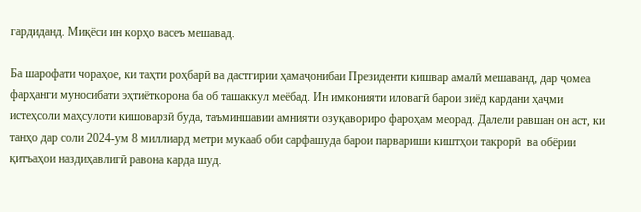гардиданд. Миқёси ин корҳо васеъ мешавад.

Ба шарофати чораҳое, ки таҳти роҳбарӣ ва дастгирии ҳамаҷонибаи Президенти кишвар амалӣ мешаванд, дар ҷомеа фарҳанги муносибати эҳтиёткорона ба об ташаккул меёбад. Ин имконияти иловагӣ барои зиёд кардани ҳаҷми истеҳсоли маҳсулоти кишоварзӣ буда, таъминшавии амнияти озуқавориро фароҳам меорад. Далели равшан он аст, ки танҳо дар соли 2024-ум 8 миллиард метри мукааб оби сарфашуда барои парвариши киштҳои такрорӣ  ва обёрии қитъаҳои наздиҳавлигӣ равона карда шуд.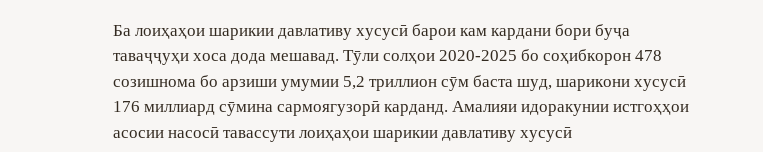Ба лоиҳаҳои шарикии давлативу хусусӣ барои кам кардани бори буҷа таваҷҷуҳи хоса дода мешавад. Тӯли солҳои 2020-2025 бо соҳибкорон 478 созишнома бо арзиши умумии 5,2 триллион сӯм баста шуд, шарикони хусусӣ 176 миллиард сӯмина сармоягузорӣ карданд. Амалияи идоракунии истгоҳҳои асосии насосӣ тавассути лоиҳаҳои шарикии давлативу хусусӣ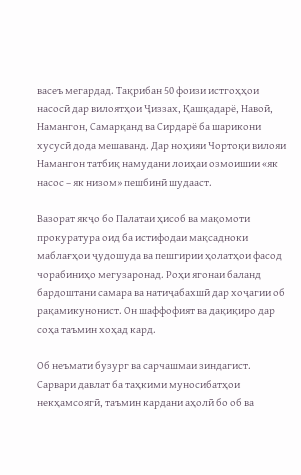васеъ мегардад. Тақрибан 50 фоизи истгоҳҳои насосӣ дар вилоятҳои Ҷиззах, Қашқадарё, Навоӣ, Намангон, Самарқанд ва Сирдарё ба шарикони хусусӣ дода мешаванд. Дар ноҳияи Чортоқи вилояи Намангон татбиқ намудани лоиҳаи озмоишии «як насос – як низом» пешбинӣ шудааст.

Вазорат якҷо бо Палатаи ҳисоб ва мақомоти прокуратура оид ба истифодаи мақсадноки маблағҳои ҷудошуда ва пешгирии ҳолатҳои фасод чорабиниҳо мегузаронад. Роҳи ягонаи баланд бардоштани самара ва натиҷабахшӣ дар хоҷагии об рақамикунонист. Он шаффофият ва дақиқиро дар соҳа таъмин хоҳад кард.

Об неъмати бузург ва сарчашмаи зиндагист. Сарвари давлат ба таҳкими муносибатҳои некҳамсоягӣ, таъмин кардани аҳолӣ бо об ва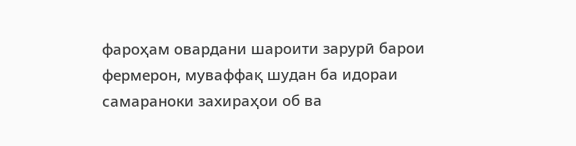фароҳам овардани шароити зарурӣ барои фермерон, муваффақ шудан ба идораи самараноки захираҳои об ва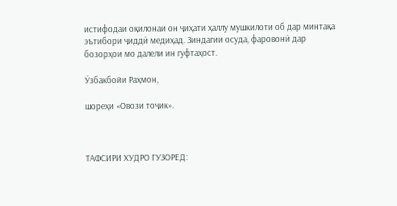истифодаи оқилонаи он ҷиҳати ҳаллу мушкилоти об дар минтақа эътибори ҷиддӣ медиҳад. Зиндагии осуда, фаровонӣ дар бозорҳои мо далели ин гуфтаҳост.

Ӯзбакбойи Раҳмон,

шореҳи «Овози тоҷик».



ТАФСИРИ ХУДРО ГУЗОРЕД: